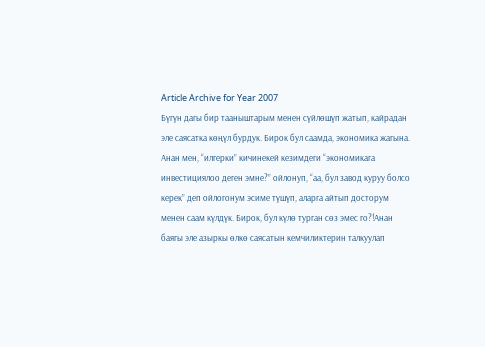Article Archive for Year 2007
Бүгүн дагы бир тааныштарым менен сүйлөшүп жатып, кайрадан эле саясатка көңүл бурдук. Бирок бул саамда, экономика жагына. Анан мен, “илгерки” кичинекей кезимдеги “экономикага инвестициялоо деген эмне?” ойлонуп, “аа, бул завод куруу болсо керек” деп ойлогонум эсиме түшүп, аларга айтып досторум менен саам күлдүк. Бирок, бул күлө турган сөз эмес го?!Анан баягы эле азыркы өлкө саясатын кемчиликтерин талкуулап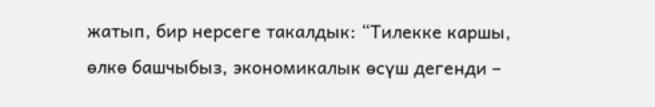жатып, бир нерсеге такалдык: “Тилекке каршы, өлкө башчыбыз, экономикалык өсүш дегенди –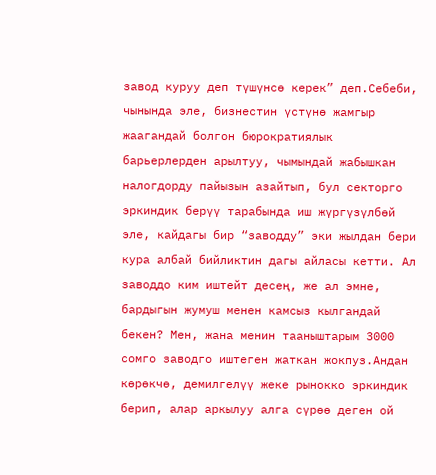завод куруу деп түшүнсө керек” деп.Себеби, чынында эле, бизнестин үстүнө жамгыр жаагандай болгон бюрократиялык барьерлерден арылтуу, чымындай жабышкан налогдорду пайызын азайтып, бул секторго эркиндик берүү тарабында иш жүргүзүлбөй эле, кайдагы бир “заводду” эки жылдан бери кура албай бийликтин дагы айласы кетти. Ал заводдо ким иштейт десең, же ал эмне, бардыгын жумуш менен камсыз кылгандай бекен? Мен, жана менин тааныштарым 3000 сомго заводго иштеген жаткан жокпуз.Андан көрөкчө, демилгелүү жеке рынокко эркиндик берип, алар аркылуу алга сүрөө деген ой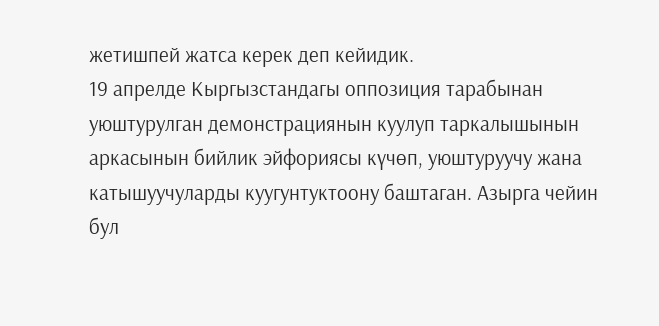жетишпей жатса керек деп кейидик.
19 апрелде Кыргызстандагы оппозиция тарабынан уюштурулган демонстрациянын куулуп таркалышынын аркасынын бийлик эйфориясы күчөп, уюштуруучу жана катышуучуларды куугунтуктоону баштаган. Азырга чейин бул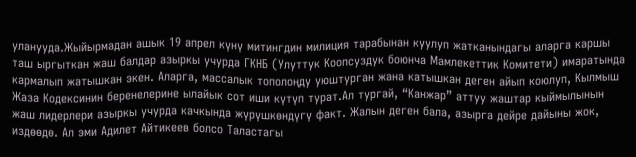уланууда.Жыйырмадан ашык 19 апрел күнү митингдин милиция тарабынан куулуп жатканындагы аларга каршы таш ыргыткан жаш балдар азыркы учурда ГКНБ (Улуттук Коопсуздук боюнча Мамлекеттик Комитети) имаратында кармалып жатышкан экен. Аларга, массалык тополоңду уюштурган жана катышкан деген айып коюлуп, Кылмыш Жаза Кодексинин беренелерине ылайык сот иши күтүп турат.Ал тургай, “Канжар” аттуу жаштар кыймылынын жаш лидерлери азыркы учурда качкында жүрүшкөндүгү факт. Жалын деген бала, азырга дейре дайыны жок, издөөдө. Ал эми Адилет Айтикеев болсо Таластагы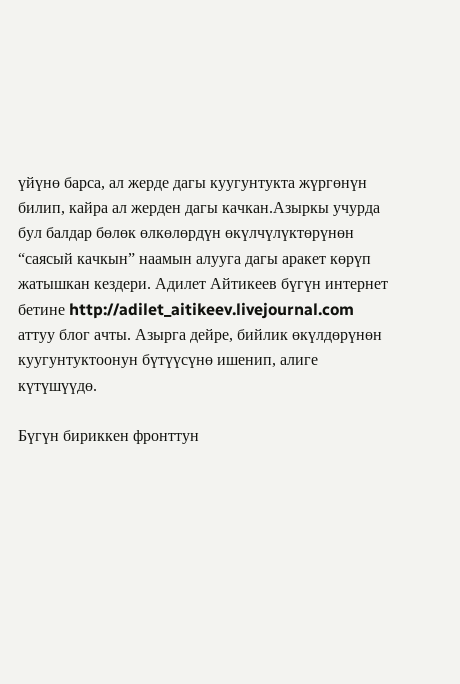үйүнө барса, ал жерде дагы куугунтукта жүргөнүн билип, кайра ал жерден дагы качкан.Азыркы учурда бул балдар бөлөк өлкөлөрдүн өкүлчүлүктөрүнөн “саясый качкын” наамын алууга дагы аракет көрүп жатышкан кездери. Адилет Айтикеев бүгүн интернет бетине http://adilet_aitikeev.livejournal.com аттуу блог ачты. Азырга дейре, бийлик өкүлдөрүнөн куугунтуктоонун бүтүүсүнө ишенип, алиге күтүшүүдө.

Бүгүн бириккен фронттун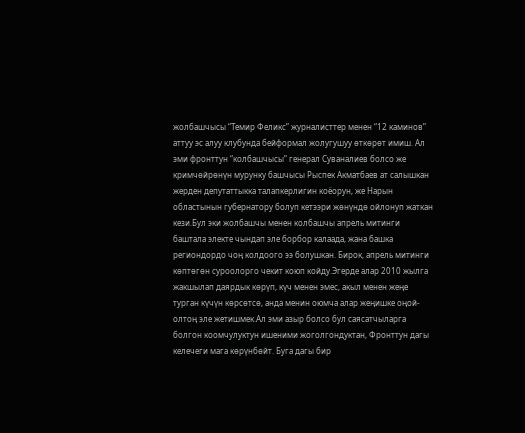жолбашчысы “Темир Феликс” журналисттер менен “12 каминов” аттуу эс алуу клубунда бейформал жолугушуу өткөрөт имиш. Ал эми фронттун “колбашчысы” генерал Суваналиев болсо же кримчөйрөнүн мурунку башчысы Рыспек Акматбаев ат салышкан жерден депутаттыкка талапкерлигин коёорун, же Нарын областынын губернатору болуп кетээри жөнүндө ойлонуп жаткан кези.Бул эки жолбашчы менен колбашчы апрель митинги баштала электе чындап эле борбор калаада, жана башка региондордо чоң колдоого ээ болушкан. Бирок, апрель митинги көптөгөн суроолорго чекит коюп койду.Эгерде алар 2010 жылга жакшылап даярдык көрүп, күч менен эмес, акыл менен жеңе турган күчүн көрсөтсө, анда менин оюмча алар жеңишке оңой-олтоң эле жетишмек.Ал эми азыр болсо бул саясатчыларга болгон коомчулуктун ишеними жоголгондуктан, Фронттун дагы келечеги мага көрүнбөйт. Буга дагы бир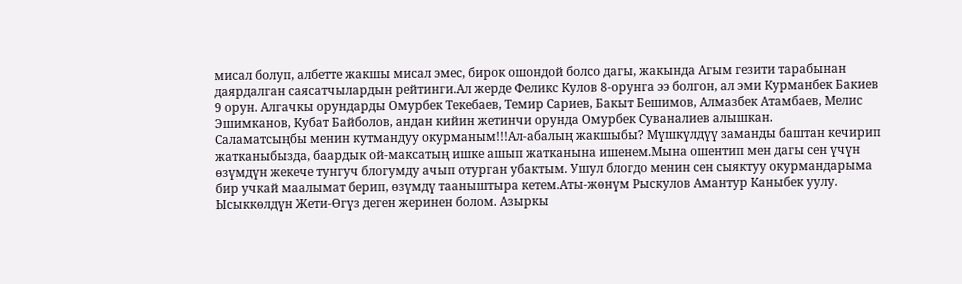мисал болуп, албетте жакшы мисал эмес, бирок ошондой болсо дагы, жакында Агым гезити тарабынан даярдалган саясатчылардын рейтинги.Ал жерде Феликс Кулов 8-орунга ээ болгон, ал эми Курманбек Бакиев 9 орун. Алгачкы орундарды Омурбек Текебаев, Темир Сариев, Бакыт Бешимов, Алмазбек Атамбаев, Мелис Эшимканов, Кубат Байболов, андан кийин жетинчи орунда Омурбек Суваналиев алышкан.
Саламатсыңбы менин кутмандуу окурманым!!!Ал-абалың жакшыбы? Мүшкүлдүү заманды баштан кечирип жатканыбызда, баардык ой-максатың ишке ашып жатканына ишенем.Мына ошентип мен дагы сен үчүн өзүмдүн жекече тунгуч блогумду ачып отурган убактым. Ушул блогдо менин сен сыяктуу окурмандарыма бир учкай маалымат берип, өзүмдү тааныштыра кетем.Аты-жөнүм Рыскулов Амантур Каныбек уулу. Ысыккөлдүн Жети-Өгүз деген жеринен болом. Азыркы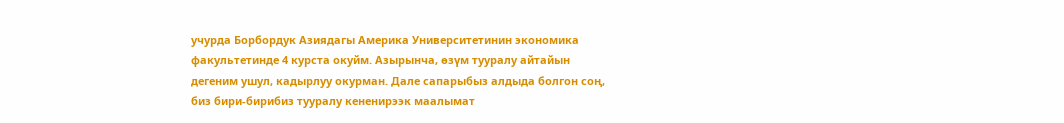учурда Борбордук Азиядагы Америка Университетинин экономика факультетинде 4 курста окуйм. Азырынча, өзүм тууралу айтайын дегеним ушул, кадырлуу окурман. Дале сапарыбыз алдыда болгон соң, биз бири-бирибиз тууралу кененирээк маалымат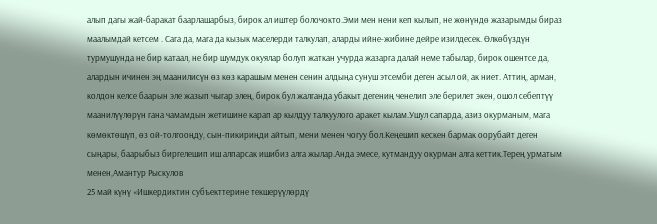алып дагы жай-баракат баарлашарбыз, бирок ал иштер болочокто.Эми мен нени кеп кылып, не жөнүндө жазарымды бираз маалымдай кетсем . Сага да, мага да кызык маселерди талкулап, аларды ийне-жибине дейре изилдесек. Өлкөбүздүн турмушунда не бир катаал, не бир шумдук окуялар болуп жаткан учурда жазарга далай неме табылар, бирок ошентсе да, алардын ичинен эң маанилисүн өз көз карашым менен сенин алдыңа сунуш этсемби деген асыл ой, ак ниет. Аттиң, арман, колдон келсе баарын эле жазып чыгар элең, бирок бул жалганда убакыт дегениң ченелип эле берилет экен, ошол себептүү маанилүүлөрүн гана чамамдын жетишине карап ар кылдуу талкуулого аракет кылам.Ушул сапарда, азиз окурманым, мага көмөктөшүп, өз ой-толгооңду, сын-пикириңди айтып, мени менен чогуу бол.Кеңешип кескен бармак оорубайт деген сыңары, баарыбыз биргелешип иш алпарсак ишибиз алга жылар.Анда эмесе, кутмандуу окурман алга кеттик.Терең урматым менен,Амантур Рыскулов
25 май күнү «Ишкердиктин субъекттерине текшерүүлөрдү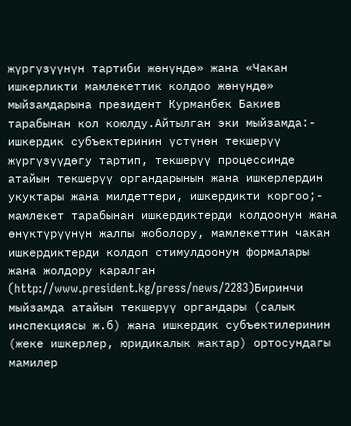жүргүзүүнүн тартиби жөнүндө» жана «Чакан ишкерликти мамлекеттик колдоо жөнүндө» мыйзамдарына президент Курманбек Бакиев тарабынан кол коюлду.Aйтылган эки мыйзамда:- ишкердик субъектеринин үстүнөн текшерүү жүргүзүүдөгу тартип, текшерүү процессинде атайын текшерүү органдарынын жана ишкерлердин укуктары жана милдеттери, ишкердикти коргоо;- мамлекет тарабынан ишкердиктерди колдоонун жана өнүктүрүүнүн жалпы жоболору, мамлекеттин чакан ишкердиктерди колдоп стимулдоонун формалары жана жолдору каралган (http://www.president.kg/press/news/2283)Биринчи мыйзамда атайын текшерүү органдары (салык инспекциясы ж.б) жана ишкердик субъектилеринин (жеке ишкерлер, юридикалык жактар) ортосундагы мамилер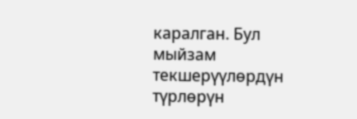каралган. Бул мыйзам текшерүүлөрдүн түрлөрүн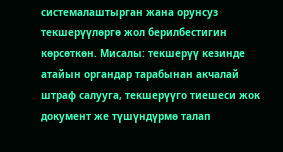системалаштырган жана орунсуз текшерүүлөргө жол берилбестигин көрсөткөн. Мисалы: текшерүү кезинде атайын органдар тарабынан акчалай штраф салууга, текшерүүго тиешеси жок документ же түшүндүрмө талап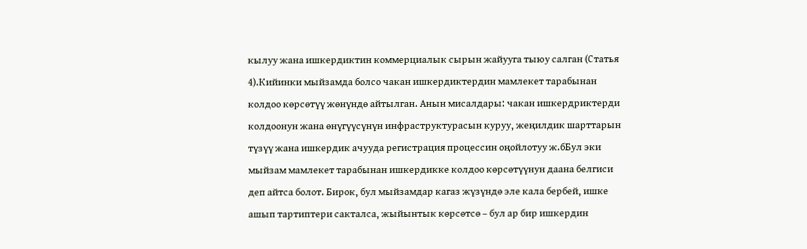кылуу жана ишкердиктин коммерциалык сырын жайууга тыюу салган (Статья 4).Кийинки мыйзамда болсо чакан ишкердиктердин мамлекет тарабынан колдоо көрсөтүү жөнүндө айтылган. Анын мисалдары: чакан ишкердриктерди колдоонун жана өнүгүүсүнүн инфраструктурасын куруу, жеңилдик шарттарын түзүү жана ишкердик ачууда регистрация процессин оңойлотуу ж.бБул эки мыйзам мамлекет тарабынан ишкердикке колдоо көрсөтүүнун даана белгиси деп айтса болот. Бирок, бул мыйзамдар кагаз жүзүндө эле кала бербей, ишке ашып тартиптери сакталса, жыйынтык көрсөтсө – бул ар бир ишкердин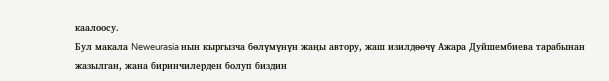каалоосу.
Бул макала Neweurasia нын кыргызча бөлүмүнүн жаңы автору, жаш изилдөөчү Ажара Дуйшембиева тарабынан жазылган, жана биринчилерден болуп биздин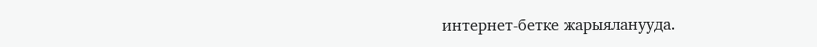интернет-бетке жарыяланууда.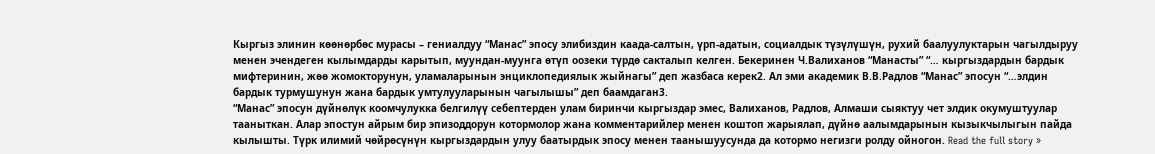Кыргыз элинин көөнөрбөс мурасы – гениалдуу “Манас” эпосу элибиздин каада-салтын, үрп-адатын, социалдык түзүлүшүн, рухий баалуулуктарын чагылдыруу менен эчендеген кылымдарды карытып, муундан-муунга өтүп оозеки түрдө сакталып келген. Бекеринен Ч.Валиханов “Манасты” “… кыргыздардын бардык мифтеринин, жөө жомокторунун, уламаларынын энциклопедиялык жыйнагы” деп жазбаса керек2. Ал эми академик В.В.Радлов “Манас” эпосун “…элдин бардык турмушунун жана бардык умтулууларынын чагылышы” деп баамдаган3.
“Манас” эпосун дүйнөлүк коомчулукка белгилүү себептерден улам биринчи кыргыздар эмес, Валиханов, Радлов, Алмаши сыяктуу чет элдик окумуштуулар тааныткан. Алар эпостун айрым бир эпизоддорун котормолор жана комментарийлер менен коштоп жарыялап, дүйнө аалымдарынын кызыкчылыгын пайда кылышты. Түрк илимий чөйрөсүнүн кыргыздардын улуу баатырдык эпосу менен таанышуусунда да котормо негизги ролду ойногон. Read the full story »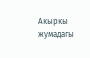Акыркы жумадагы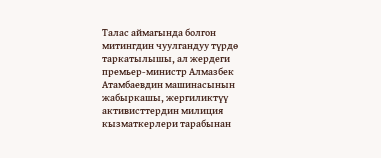Талас аймагында болгон митингдин чуулгандуу түрдө таркатылышы, ал жердеги премьер-министр Алмазбек Атамбаевдин машинасынын жабыркашы, жергиликтүү активисттердин милиция кызматкерлери тарабынан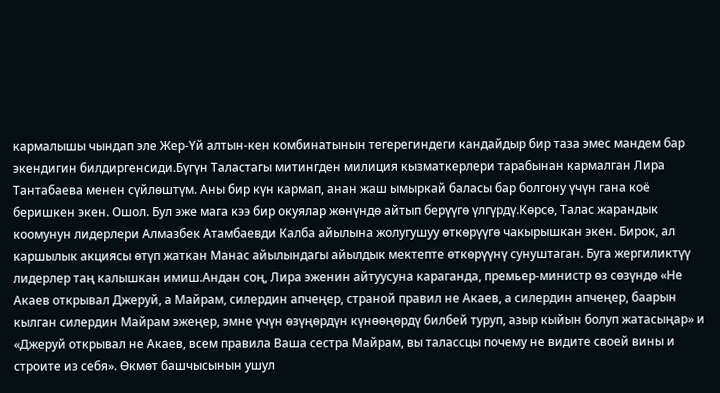кармалышы чындап эле Жер-Үй алтын-кен комбинатынын тегерегиндеги кандайдыр бир таза эмес мандем бар экендигин билдиргенсиди.Бүгүн Таластагы митингден милиция кызматкерлери тарабынан кармалган Лира Тантабаева менен сүйлөштүм. Аны бир күн кармап, анан жаш ымыркай баласы бар болгону үчүн гана коё беришкен экен. Ошол. Бул эже мага кээ бир окуялар жөнүндө айтып берүүгө үлгүрдү.Көрсө, Талас жарандык коомунун лидерлери Алмазбек Атамбаевди Калба айылына жолугушуу өткөрүүгө чакырышкан экен. Бирок, ал каршылык акциясы өтүп жаткан Манас айылындагы айылдык мектепте өткөрүүнү сунуштаган. Буга жергиликтүү лидерлер таң калышкан имиш.Андан соң, Лира эженин айтуусуна караганда, премьер-министр өз сөзүндө «Не Акаев открывал Джеруй, а Майрам, силердин апчеңер, страной правил не Акаев, а силердин апчеңер, баарын кылган силердин Майрам эжеңер, эмне үчүн өзүңөрдүн күнөөңөрдү билбей туруп, азыр кыйын болуп жатасыңар» и «Джеруй открывал не Акаев, всем правила Ваша сестра Майрам, вы талассцы почему не видите своей вины и строите из себя». Өкмөт башчысынын ушул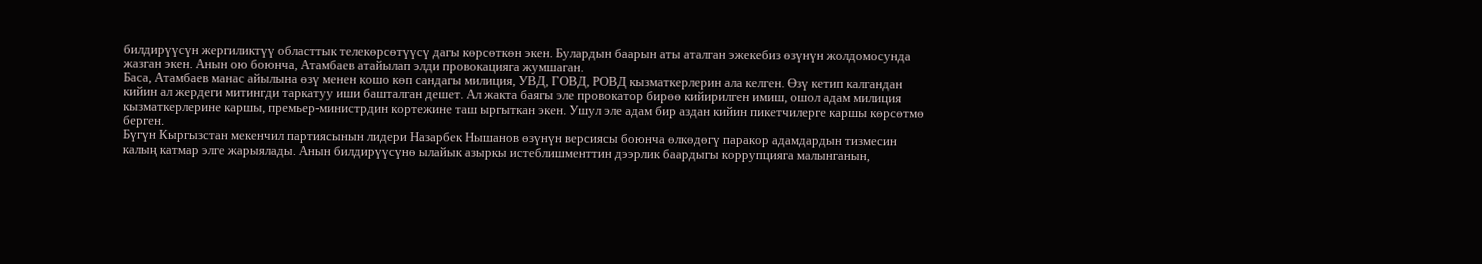билдирүүсүн жергиликтүү областтык телекөрсөтүүсү дагы көрсөткөн экен. Булардын баарын аты аталган эжекебиз өзүнүн жолдомосунда жазган экен. Анын ою боюнча, Атамбаев атайылап элди провокацияга жумшаган.
Баса, Атамбаев манас айылына өзү менен кошо көп сандагы милиция, УВД, ГОВД, РОВД кызматкерлерин ала келген. Өзү кетип калгандан кийин ал жердеги митингди таркатуу иши башталган дешет. Ал жакта баягы эле провокатор бирөө кийирилген имиш, ошол адам милиция кызматкерлерине каршы, премьер-министрдин кортежине таш ыргыткан экен. Ушул эле адам бир аздан кийин пикетчилерге каршы көрсөтмө берген.
Бүгүн Кыргызстан мекенчил партиясынын лидери Назарбек Нышанов өзүнүн версиясы боюнча өлкөдөгү паракор адамдардын тизмесин калың катмар элге жарыялады. Анын билдирүүсүнө ылайык азыркы истеблишменттин дээрлик баардыгы коррупцияга малынганын,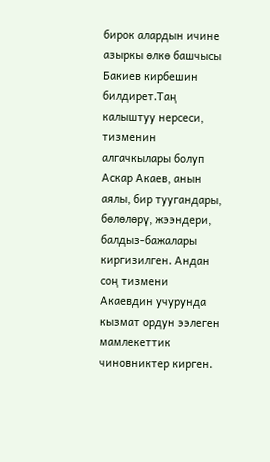бирок алардын ичине азыркы өлкө башчысы Бакиев кирбешин билдирет.Таң калыштуу нерсеси, тизменин алгачкылары болуп Аскар Акаев, анын аялы, бир туугандары, бөлөлөрү, жээндери, балдыз-бажалары киргизилген. Андан соң тизмени Акаевдин учурунда кызмат ордун ээлеген мамлекеттик чиновниктер кирген.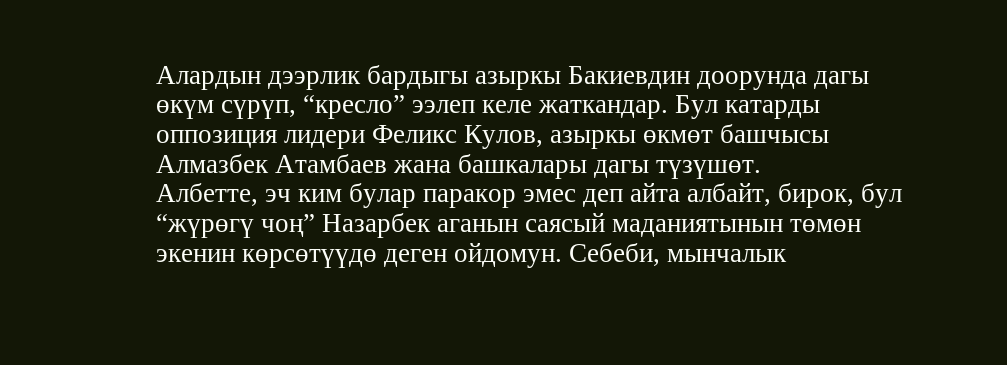Алардын дээрлик бардыгы азыркы Бакиевдин доорунда дагы өкүм сүрүп, “кресло” ээлеп келе жаткандар. Бул катарды оппозиция лидери Феликс Кулов, азыркы өкмөт башчысы Алмазбек Атамбаев жана башкалары дагы түзүшөт.
Албетте, эч ким булар паракор эмес деп айта албайт, бирок, бул “жүрөгү чоң” Назарбек аганын саясый маданиятынын төмөн экенин көрсөтүүдө деген ойдомун. Себеби, мынчалык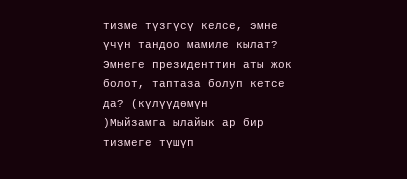тизме түзгүсү келсе, эмне үчүн тандоо мамиле кылат? Эмнеге президенттин аты жок болот, таптаза болуп кетсе да? (күлүүдөмүн
)Мыйзамга ылайык ар бир тизмеге түшүп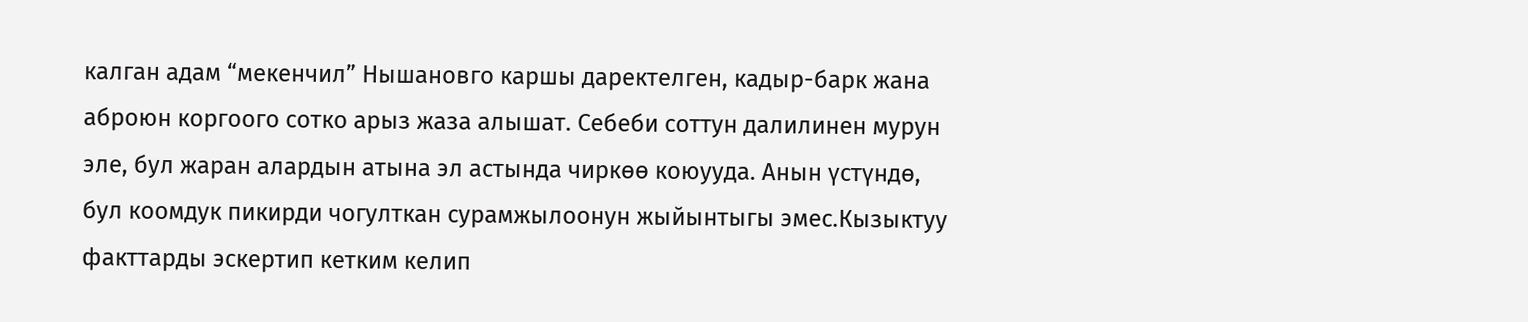калган адам “мекенчил” Нышановго каршы даректелген, кадыр-барк жана аброюн коргоого сотко арыз жаза алышат. Себеби соттун далилинен мурун эле, бул жаран алардын атына эл астында чиркөө коюууда. Анын үстүндө, бул коомдук пикирди чогулткан сурамжылоонун жыйынтыгы эмес.Кызыктуу факттарды эскертип кетким келип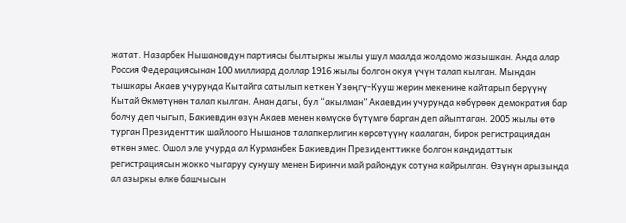жатат. Назарбек Нышановдун партиясы былтыркы жылы ушул маалда жолдомо жазышкан. Анда алар Россия Федерациясынан 100 миллиард доллар 1916 жылы болгон окуя үчүн талап кылган. Мындан тышкары Акаев учурунда Кытайга сатылып кеткен Үзөңгү-Кууш жерин мекенине кайтарып берүүнү Кытай Өкмөтүнөн талап кылган. Анан дагы, бул “акылман” Акаевдин учурунда көбүрөөк демократия бар болчу деп чыгып, Бакиевдин өзүн Акаев менен көмүскө бүтүмгө барган деп айыптаган. 2005 жылы өтө турган Президенттик шайлоого Нышанов талапкерлигин көрсөтүүнү каалаган, бирок регистрациядан өткөн эмес. Ошол эле учурда ал Курманбек Бакиевдин Президенттикке болгон кандидаттык регистрациясын жокко чыгаруу сунушу менен Биринчи май райондук сотуна кайрылган. Өзүнүн арызында ал азыркы өлкө башчысын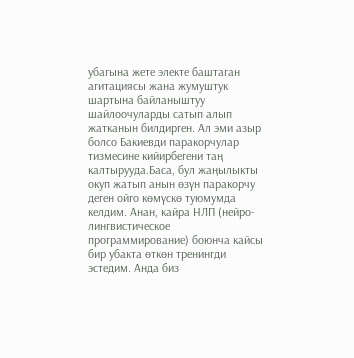убагына жете электе баштаган агитациясы жана жумуштук шартына байланыштуу шайлоочуларды сатып алып жатканын билдирген. Ал эми азыр болсо Бакиевди паракорчулар тизмесине кийирбегени таң калтырууда.Баса, бул жаңылыкты окуп жатып анын өзүн паракорчу деген ойго көмүскө туюмумда келдим. Анан, кайра НЛП (нейро-лингвистическое программирование) боюнча кайсы бир убакта өткөн тренингди эстедим. Анда биз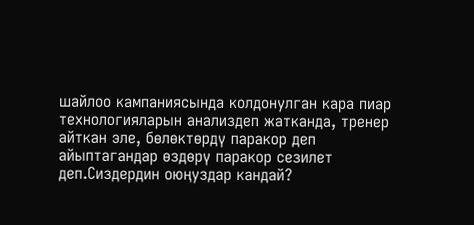шайлоо кампаниясында колдонулган кара пиар технологияларын анализдеп жатканда, тренер айткан эле, бөлөктөрдү паракор деп айыптагандар өздөрү паракор сезилет деп.Сиздердин оюңуздар кандай?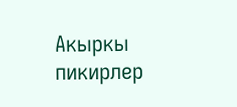Акыркы пикирлер